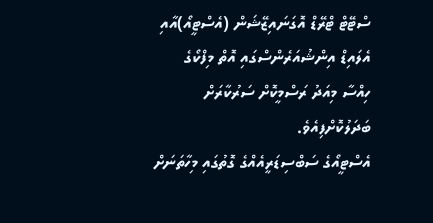ސްޓޭޓް ޓްރޭޑް އޮގަނައިޒޭޝަން (އެސްޓީއޯ)އާއި އެލައިޑް އިންޝުއަރެންސްގައި އޮތް މިފްކޯގެ ހިއްސާ މިއަދު ރަސްމީކޮށް ސަރުކާރަށް ބަދަލުކޮށްފިއެވެ.
އެސްޓީއޯގެ ސަބްސިޑަރީއެއްގެ ގޮތުގައި މިހާތަނަށް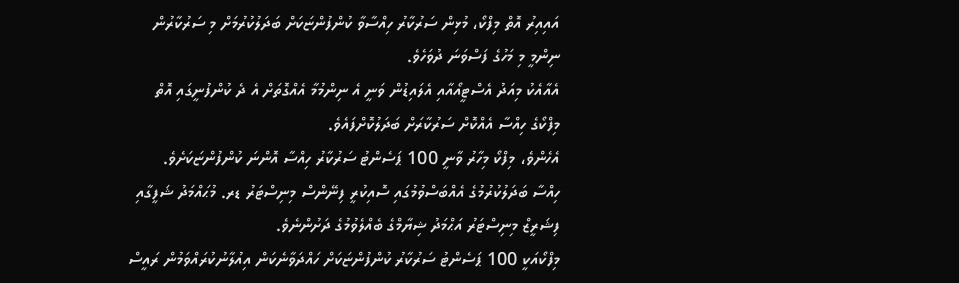އައިއިރު އޮތް މިފްކޯ، މުޅިން ސަރުކާރު ހިއްސާވާ ކުންފުންޏަކަށް ބަދަލުކުރުމަށް މި ސަރުކާރުން ނިންމީ މި މަހުގެ ފަސްވަނަ ދުވަހެވެ.
އެއާއެކު މިއަދު އެސްޓީއޯއާއި އެލައިޑުން ވަނީ އެ ނިންމުމާ އެއްގޮތަށް އެ ދެ ކުންފުނީގައި އޮތް މިފްކޯގެ ހިއްސާ އެއްކޮށް ސަރުކާރަށް ބަދަލުކޮށްފައެވެ.
އެހެންވެ، މިފްކޯ މިހާރު ވާނީ 100 ޕަސެންޓު ސަރުކާރު ހިއްސާ އޮންނަ ކުންފުންޏަކަށެވެ.
ހިއްސާ ބަދަލުކުރުމުގެ އެއްބަސްވުމުގައި ސޮއިކުރީ ފިނޭންސް މިނިސްޓަރު ޑރ. މުޙައްމަދު ޝަފީގާއި ފިޝަރީޒް މިނިސްޓަރު އަޙްމަދު ޝިޔާމްގެ ބެއްލެވުމުގެ ދަށުންނެވެ.
މިފްކޯއަކީ 100 ޕަސެންޓު ސަރުކާރު ކުންފުންޏަކަށް ހައްދަވާނެކަން އިއުލާނުކުރައްވަމުން ރައީސް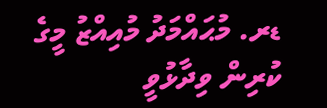ޑރ. މުޙައްމަދު މުއިއްޒު މީގެ ކުރިން ވިދާޅުވީ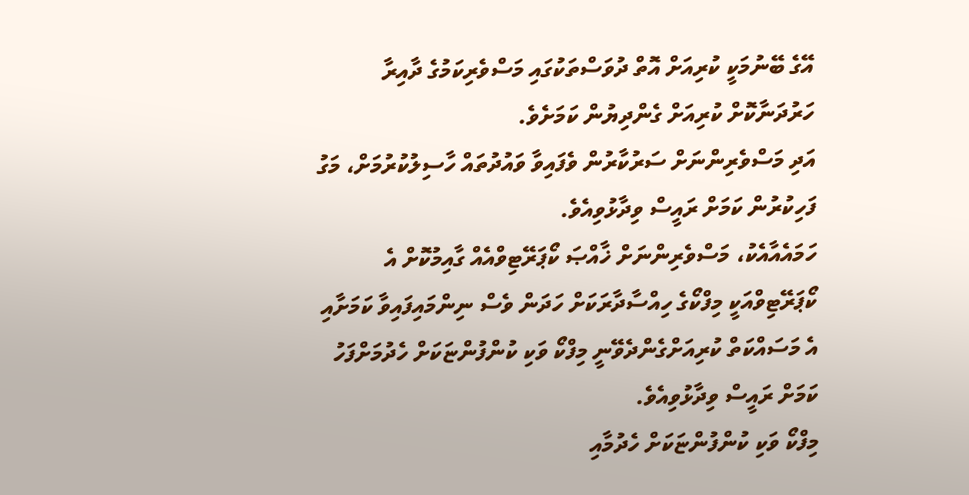އޭގެ ބޭނުމަކީ ކުރިއަށް އޮތް ދުވަސްތަކުގައި މަސްވެރިކަމުގެ ދާއިރާ ހަރުދަނާކޮށް ކުރިއަށް ގެންދިޔުން ކަމަށެވެ.
އަދި މަސްވެރިންނަށް ސަރުކާރުން ވެފައިވާ ވައުދުތައް ހާސިލުކުރުމަށް، މަގު ފަހިކުރުން ކަމަށް ރައީސް ވިދާޅުވިއެވެ.
ހަމައެއާއެކު، މަސްވެރިންނަށް ޚާއްޞަ ކޯޕަރޭޓިވްއެއް ގާއިމުކޮށް އެ ކޯޕަރޭޓިވްއަކީ މިފްކޯގެ ހިއްސާދާރަކަށް ހަދަން ވެސް ނިންމައިފައިވާ ކަމަށާއި އެ މަސައްކަތް ކުރިއަށްގެންދެވޭނީ މިފްކޯ ވަކި ކުންފުންޏަކަށް ހެދުމަށްފަހު ކަމަށް ރައީސް ވިދާޅުވިއެވެ.
މިފްކޯ ވަކި ކުންފުންޏަކަށް ހެދުމާއި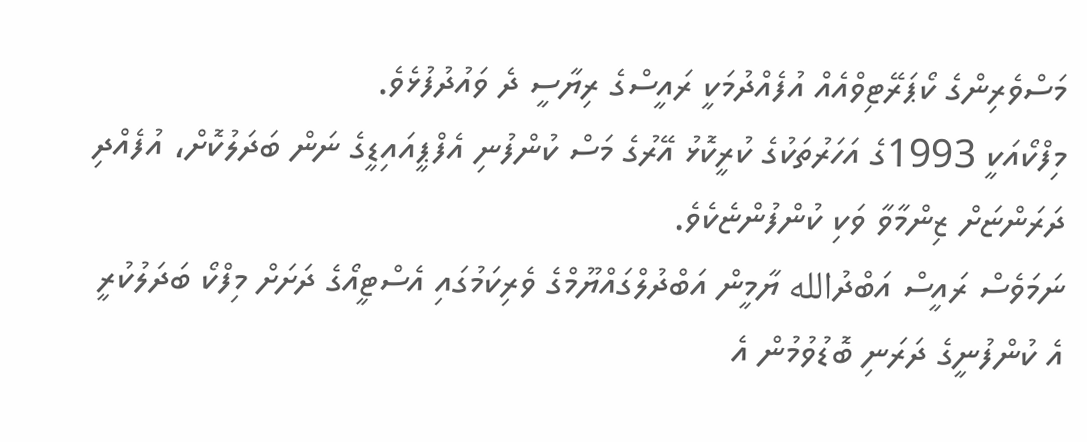މަސްވެރިންގެ ކޯޕަރޭޓިވްއެއް އުފެއްދުމަކީ ރައީސްގެ ރިޔާސީ ދެ ވައުދުފުޅެވެ.
މިފްކޯއަކީ 1993ގެ އަހަރުތަކުގެ ކުރީކޮޅު އޭރުގެ މަސް ކުންފުނި އެފްޕީއައިޑީގެ ނަން ބަދަލުކޮށް، އުފެއްދި ދަރަންޏަށް ޒިންމާވާ ވަކި ކުންފުންޏެކެވެ.
ނަމަވެސް ރައީސް އަބްދުالله ޔާމީން އަބްދުލްގައްޔޫމްގެ ވެރިކަމުގައި އެސްޓީއޯގެ ދަށަށް މިފްކޯ ބަދަލުކުރީ އެ ކުންފުނީގެ ދަރަނި ބޮޑުވުމުން އެ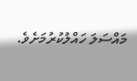މައްސަލަ ހައްލުކުރުމަށެވެ.